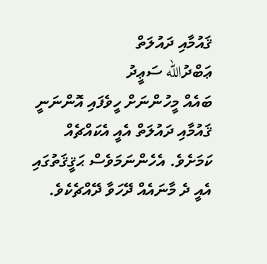ޤައުމާއި ދައުލަތް
ޢަބްދުالله ސަޢީދު
ބައެއް މީހުންނަށް ހީވެފައި އޮންނަނީ ޤައުމާއި ދައުލަތް އެއީ އެކައްޗެއް ކަމަށެވެ. އެހެންނަމަވެސް ޙަޤީޤަތުގައި އެއީ ދެ މާނައެއް ދޭހަވާ ދޭއްޗެކެވެ.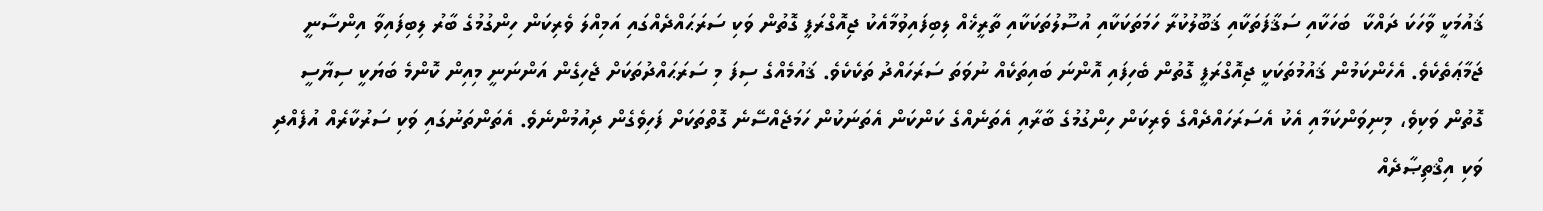ޤައުމަކީ ވާހަކަ ދައްކާ  ބަހަކާއި ސަޤާފަތަކާއި ޤަބޫލުކުރާ ހަމަތަކަކާއި އުސޫލުތަކަކާއި ތާރީޚެއް ލިބިފައިވުމާއެކު ޖިއޮގްރަފީ ގޮތުން ވަކި ސަރަޙައްދެއްގައި އަމިއްލަ ވެރިކަން ހިންގުމުގެ ބާރު ލިބިފައިވާ އިންސާނީ ޖަމާޢަތެކެވެ. އެހެންކަމުން ޤައުމުތަކަކީ ޖިއޮގްރަފީ ގޮތުން ބެހިފައި އޮންނަ ބައިތަކެއް ނުވަތަ ސަރަހައްދު ތަކެކެވެ. ޤައުމެއްގެ ސިފަ މި ސަރަޙައްދުތަކަށް ޖެހިގެން އަންނަނީ މިއިން ކޮންމެ ބަޔަކީ ސިޔާސީ ގޮތުން ވަކިވެ، މިނިވަންކަމާއި އެކު އެސަރަހައްދެއްގެ ވެރިކަން ހިންގުމުގެ ބާރާއި އެތަނެއްގެ ކަންކަން އެތަނަކުން ހަމަޖެއްސޭނެ ގޮތްތަކަށް ފަހިވެގެން ދިއުމުންނެވެ. އެތަންތަނުގައި ވަކި ސަރުކާރެއް އުފެއްދި ވަކި އިޤްތިޞާދެއް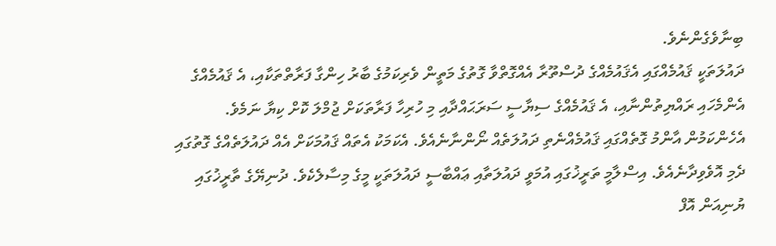ބިނާވެގެންނެވެ.
ދައުލަތަކީ ޤައުމެއްގައި އެޤައުމެއްގެ ދުސްތޫރާ އެއްގޮތްވާ ގޮތުގެ މަތީން ވެރިކަމުގެ ބާރު ހިންގާ ފަރާތްތަކާއި، އެ ޤައުމެއްގެ އެންމެހައި ރައްޔިތުންނާއި، އެ ޤައުމެއްގެ ސިޔާސީ ސަރަޙައްދާއި މި ހުރިހާ ފަރާތަކަށް ޖުމްލަ ކޮށް ކިޔާ ނަމެވެ. އެހެންކަމުން އާންމު ގޮތެއްގައި ޤައުމެއްނެތި ދައުލަތެއް ނޯންނާނެއެވެ. އެކަމަކު އެތައް ޤައުމަކަށް އެއް ދައުލަތެއްގެ ގޮތުގައި ދެމި އޮވެވިދާނެއެވެ. އިސްލާމީ ތަރީޚުގައި އުމަވީ ދައުލަތާއި ޢައްބާސީ ދައުލަތަކީ މީގެ މިސާލެކެވެ. ދުނިޔޭގެ ތާރީޚުގައި ޔުނިއަން އޮފް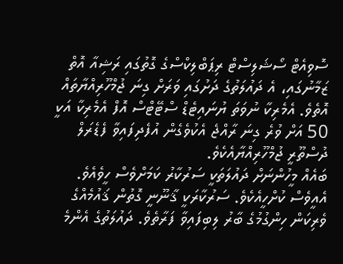ސޮވިއެޓް ސޯޝަލިސްޓް ރިޕަބްލިކްސްގެ ގޮތުގައި ރަޝިއާ އޮތް ޒަމާނުގައި، އެ ދައުލަތުގެ ދަށުގައި ވަރަށް ގިނަ ޖުމްހޫރިއްޔާތައް އޮތެވެ. އެމެރިކާ ނުވަތަ ޔުނައިޓެޑް ސްޓޭޓްސް އޮފް އެމެރިކާ އަކީ 50 އަށް ވުރެ ގިނަ ރާއްޖެ އެކުވެގެން އުފެދިފައިވާ ފެޑެރަލް ދުސްތޫރީ ޖުމްހޫރިއްޔާއެކެވެ.
ބައެއް މީހުންނަށް ދައުލަތަކީ ސަރުކާރު ކަމަށްވެސް ހީވެއެވެ. އެއީވެސް ކުށްހީއެކެވެ. ސަރުކާރަކީ ޤާނޫނީ ގޮތުން ޤައުމެއްގެ ވެރިކަން ހިންގުމުގެ ބާރު ލިބިފައިވާ ފަރާތެވެ. ދައުލަތުގެ އެންމެ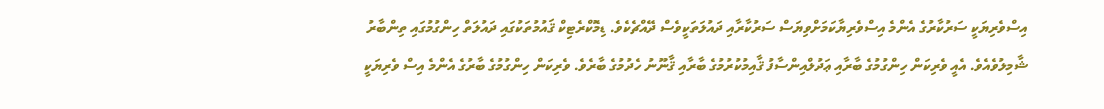އިސްވެރިޔަކީ ސަރުކާރުގެ އެންމެ އިސްވެރިޔާކަމަށްވިޔަސް ސަރުކާރާއި ދައުލަތަކީވެސް ދޭއްޗެކެވެ. ޑިމޮކްރެޓިކް ޤައުމުތަކުގައި ދައުލަތް ހިންގުމުގައި ތިންބާރު ޝާމިލުވެއެވެ. އެއީ ވެރިކަން ހިންގުމުގެ ބާރާއި ޢަދުލްއިންސާފު ޤާއިމުކުރުމުގެ ބާރާއި ޤާނޫނު ހެދުމުގެ ބާރެވެ. ވެރިކަން ހިންގުމުގެ ބާރުގެ އެންމެ އިސް ވެރިޔަކީ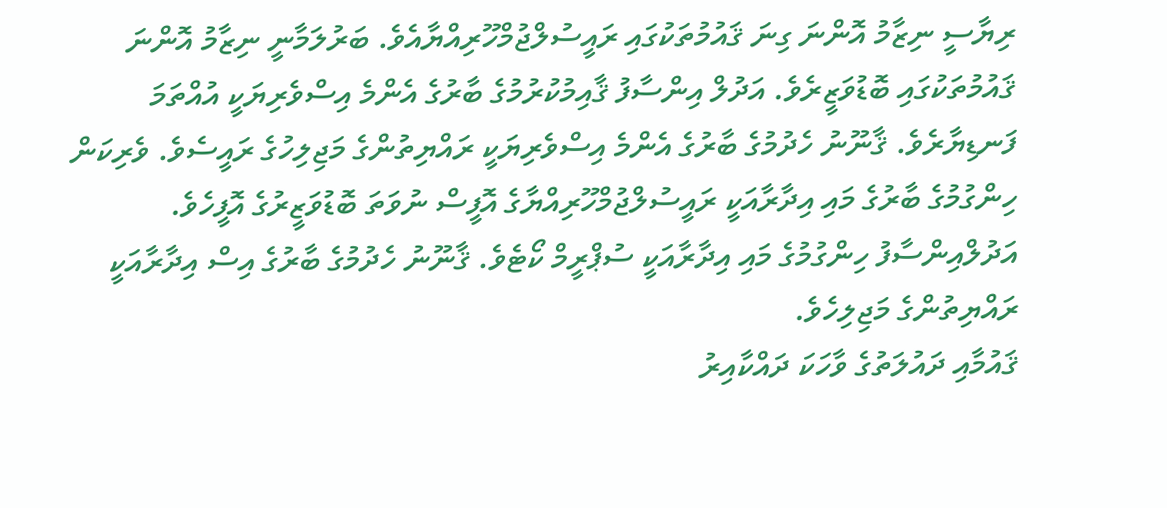ރިޔާސީ ނިޒާމު އޮންނަ ގިނަ ޤައުމުތަކުގައި ރައީސުލްޖުމްހޫރިއްޔާއެވެ. ބަރުލަމާނީ ނިޒާމު އޮންނަ ޤައުމުތަކުގައި ބޮޑުވަޒީރެވެ. އަދުލް އިންސާފު ޤާއިމުކުރުމުގެ ބާރުގެ އެންމެ އިސްވެރިޔަކީ އުއްތަމަ ފަނޑިޔާރެވެ. ޤާނޫނު ހެދުމުގެ ބާރުގެ އެންމެ އިސްވެރިޔަކީ ރައްޔިތުންގެ މަޖިލިހުގެ ރައީސެވެ. ވެރިކަން ހިންގުމުގެ ބާރުގެ މައި އިދާރާއަކީ ރައީސުލްޖުމްހޫރިއްޔާގެ އޮފީސް ނުވަތަ ބޮޑުވަޒީރުގެ އޮފީހެވެ. އަދުލްއިންސާފު ހިންގުމުގެ މައި އިދާރާއަކީ ސުޕްރީމް ކޯޓެވެ. ޤާނޫނު ހެދުމުގެ ބާރުގެ އިސް އިދާރާއަކީ ރައްޔިތުންގެ މަޖިލިހެވެ.
ޤައުމާއި ދައުލަތުގެ ވާހަކަ ދައްކާއިރު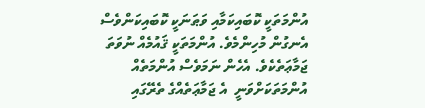އުންމަތަކީ ކޮބައިކަމާއި ވަޠަނަކީ ކޮބައިކަންވެސް އެނގުން މުހިންމެވެ. އުންމަތަކީ ޤައުމެއް ނުވަތަ ޖަމާޢަތެކެވެ. އެހެން ނަމަވެސް އުންމަތެއް އުންމަތަކަށްވަނީ  އެ ޖަމާޢަތެއްގެ ތެރޭގައި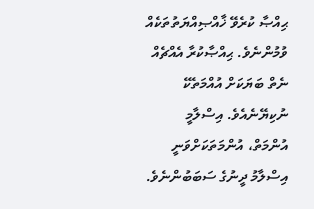ޙިއްޞާ ކުރެވޭ ޚާއްޞިއްޔަތުތަކެއް ވުމުންނެވެ. ޙިއްޞާކުރާ އެއްޗެއް ނެތް ބަޔަކަށް އުއްމަތެކޭ ނުކިޔޭނެއެވެ. އިސްލާމީ އުންމަތް، އުންމަތަކަށްވަނީ އިސްލާމު ދީނުގެ ސަބަބުންނެވެ.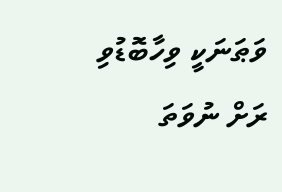ވަޠަނަކީ ވިހާބޮޑުވި ރަށް ނުވަތަ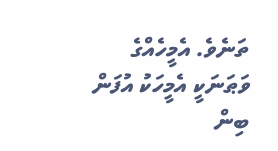ތަނެވެ. އެމީހެއްގެ ވަޠަނަކީ އެމީހަކު އުފަން ބިން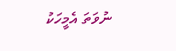ނުވަތަ އެމީހަކު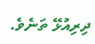ދިރިއުޅޭ ތަނެވެ.